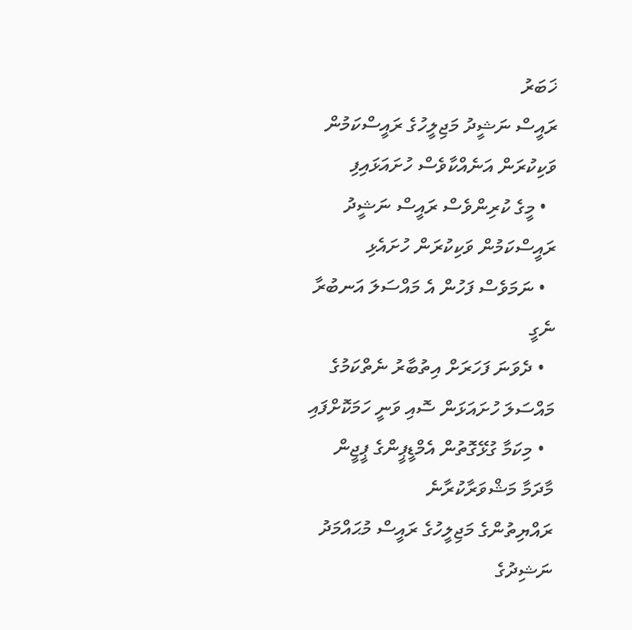ޚަބަރު
ރައީސް ނަޝީދު މަޖިލީހުގެ ރައީސްކަމުން ވަކިކުރަން އަނެއްކާވެސް ހުށައަޅައިފި
  • މީގެ ކުރިންވެސް ރައީސް ނަޝީދު ރައީސްކަމުން ވަކިކުރަން ހުށައެޅި
  • ނަމަވެސް ފަހުން އެ މައްސަލަ އަނބުރާ ނެގީ
  • ދެވަނަ ފަހަރަށް އިތުބާރު ނެތްކަމުގެ މައްސަލަ ހުށައަޅަން ސޮއި ވަނީ ހަމަކޮށްފައި
  • މިކަމާ ގުޅޭގޮތުން އެމްޑީޕީންގެ ޕީޖީން މާދަމާ މަޝްވަރާކުރާނެ
ރައްޔިތުންގެ މަޖިލީހުގެ ރައީސް މުޙައްމަދު ނަޝިދުގެ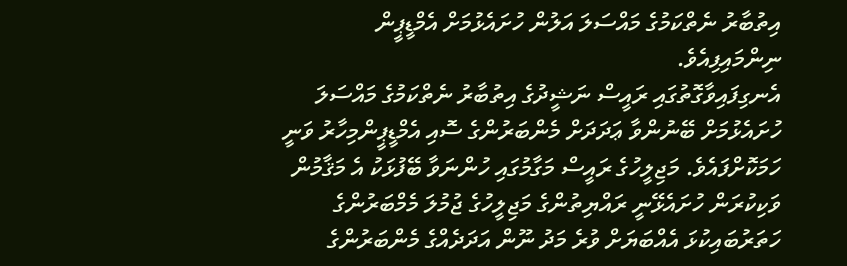އިތުބާރު ނެތްކަމުގެ މައްސަލަ އަލުން ހުށައެޅުމަށް އެމްޑީޕީން ނިންމައިފިއެވެ.
އެނގިފައިވާގޮތުގައި ރައީސް ނަޝީދުގެ އިތުބާރު ނެތްކަމުގެ މައްސަލަ ހުށައެޅުމަށް ބޭނުންވާ ޢަދަދަށް މެންބަރުންގެ ސޮއި އެމްޑީޕީންމިހާރު ވަނީ ހަމަކޮށްފައެވެ. މަޖިލީހުގެ ރައީސް މަގާމުގައި ހުންނަވާ ބޭފުޅަކު އެ މަޤާމުން ވަކިކުރަން ހުށައެޅޭނީ ރައްޔިތުންގެ މަޖިލީހުގެ ޖުމުލަ މެމްބަރުންގެ ހަތަރުބައިކުޅަ އެއްބަޔަށް ވުރެ މަދު ނޫން އަދަދެއްގެ މެންބަރުންގެ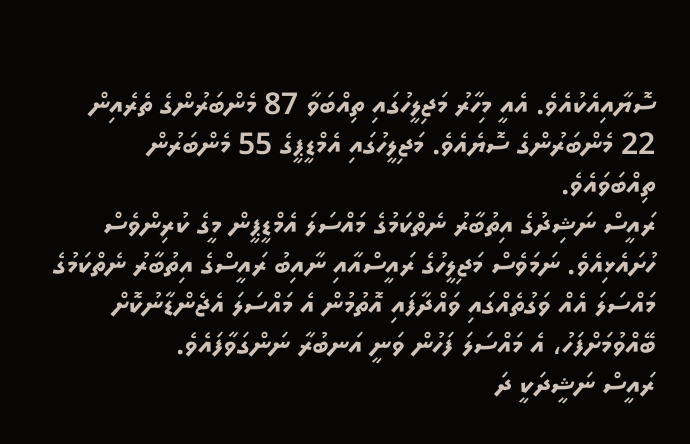ސޮޔާއިއެކުއެވެ. އެއީ މިހާރު މަޖިލީހުގައި ތިއްބަވާ 87 މެންބަރުންގެ ތެރެއިން 22 މެންބަރުންގެ ސޮޔެއެވެ. މަޖިލީހުގައި އެމްޑީޕީގެ 55 މެންބަރުން ތިއްބަވައެވެ.
ރައީސް ނަޝިދުގެ އިތުބާރު ނެތްކަމުގެ މައްސަލަ އެމްޑީޕީން މީގެ ކުރިންވެސް ހުށައެޅިއެވެ. ނަމަވެސް މަޖިލީހުގެ ރައީސްއާއި ނާއިބު ރައީސްގެ އިތުބާރު ނެތްކަމުގެ މައްސަލަ އެއް ވަގުތެއްގައި ވައްދާފައި އޮތުމުން އެ މައްސަލަ އެޖެންޑާނުކޮށް ބޭއްވުމަށްފަހު، އެ މައްސަލަ ފަހުން ވަނީ އަނބުރާ ނަންގަވާފައެވެ.
ރައީސް ނަޝީދަކީ ދަ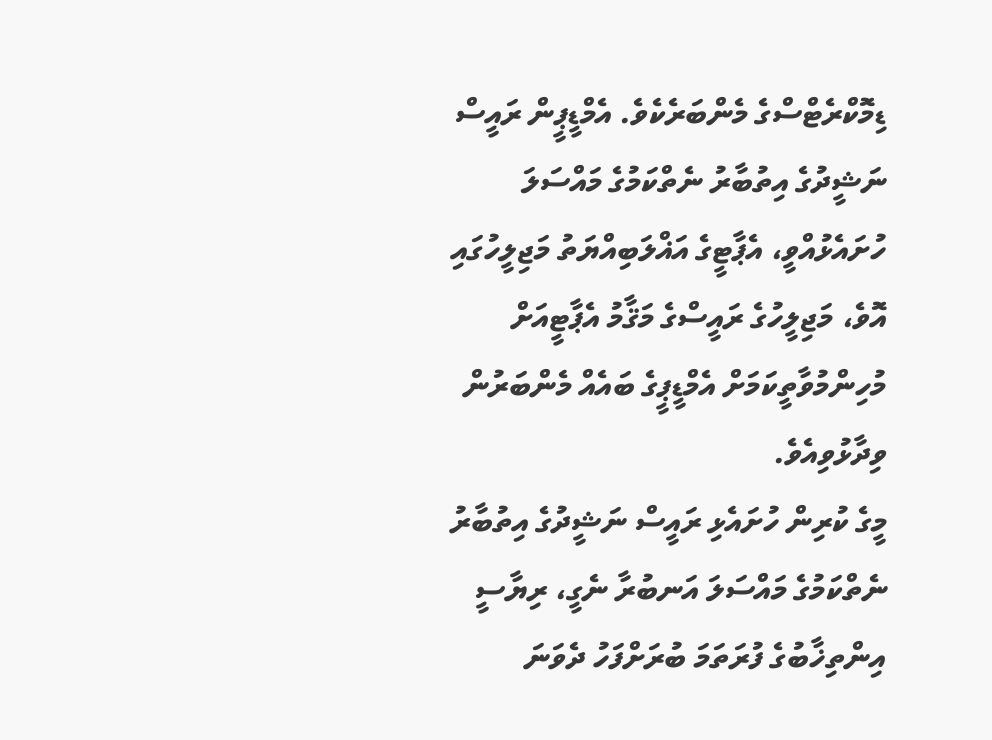ޑިމޮކްރެޓްސްގެ މެންބަރެކެވެ. އެމްޑީޕީން ރައީސް ނަޝީދުގެ އިތުބާރު ނެތްކަމުގެ މައްސަލަ ހުށައެޅުއްވީ، އެޕާޓީގެ އަޣްލަބިއްޔަތު މަޖިލީހުގައި އޮވެ، މަޖިލީހުގެ ރައީސްގެ މަޤާމު އެޕާޓީއަށް މުހިންމުވާތީކަމަށް އެމްޑީޕީގެ ބައެއް މެންބަރުން ވިދާޅުވިއެވެ.
މީގެ ކުރިން ހުށައެޅި ރައީސް ނަޝީދުގެ އިތުބާރު ނެތްކަމުގެ މައްސަލަ އަނބުރާ ނެގީ، ރިޔާސީ އިންތިޚާބުގެ ފުރަތަމަ ބުރަށްފަހު ދެވަނަ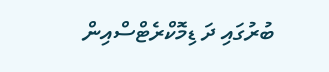ބުރުގައި ދަ ޑިމޮކްރެޓްސްއިން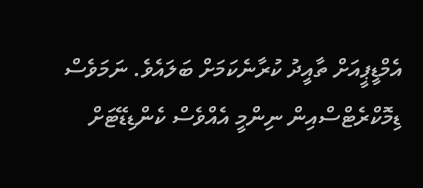އެމްޑީޕީއަށް ތާއީދު ކުރާނެކަމަށް ބަލައެވެ. ނަމަވެސް ޑިމޮކްރެޓްސްއިން ނިންމީ އެއްވެސް ކެންޑިޑޭޓަށް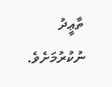ތާޢީދު ނުކުރުމަށެވެ.